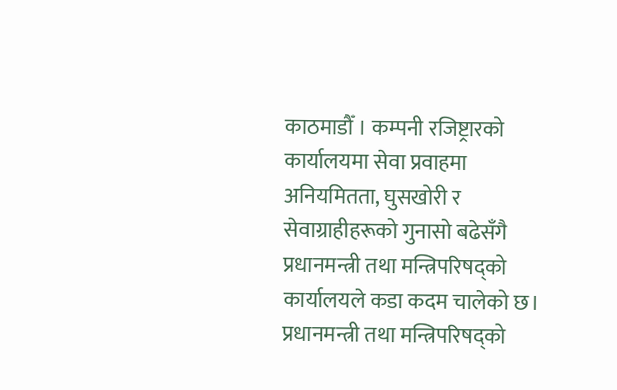काठमाडौँ । कम्पनी रजिष्ट्रारको कार्यालयमा सेवा प्रवाहमा अनियमितता, घुसखोरी र सेवाग्राहीहरूको गुनासो बढेसँगै प्रधानमन्त्री तथा मन्त्रिपरिषद्को कार्यालयले कडा कदम चालेको छ।
प्रधानमन्त्री तथा मन्त्रिपरिषद्को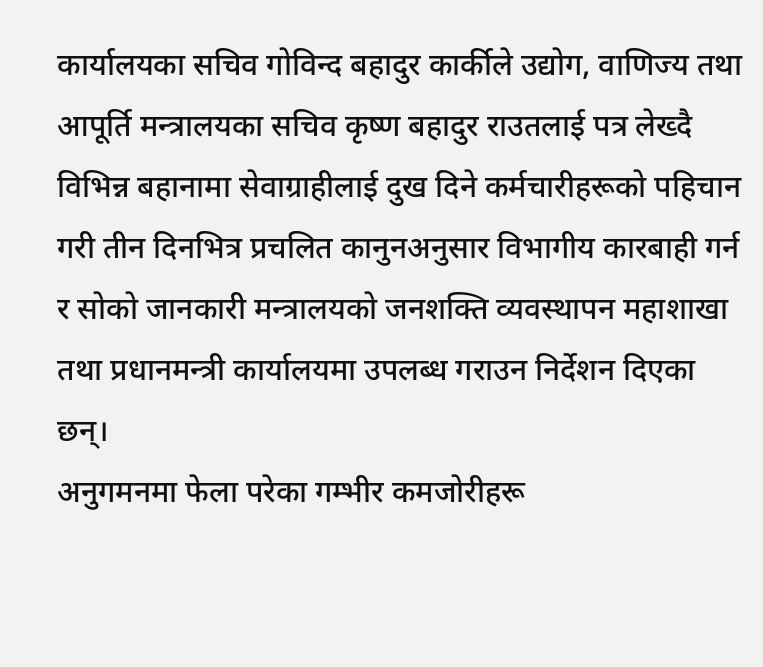कार्यालयका सचिव गोविन्द बहादुर कार्कीले उद्योग, वाणिज्य तथा आपूर्ति मन्त्रालयका सचिव कृष्ण बहादुर राउतलाई पत्र लेख्दै विभिन्न बहानामा सेवाग्राहीलाई दुख दिने कर्मचारीहरूको पहिचान गरी तीन दिनभित्र प्रचलित कानुनअनुसार विभागीय कारबाही गर्न र सोको जानकारी मन्त्रालयको जनशक्ति व्यवस्थापन महाशाखा तथा प्रधानमन्त्री कार्यालयमा उपलब्ध गराउन निर्देशन दिएका छन्।
अनुगमनमा फेला परेका गम्भीर कमजोरीहरू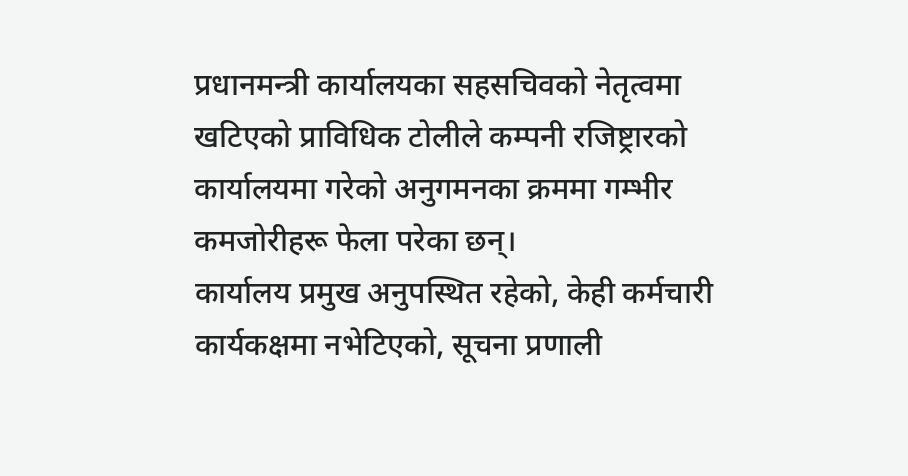प्रधानमन्त्री कार्यालयका सहसचिवको नेतृत्वमा खटिएको प्राविधिक टोलीले कम्पनी रजिष्ट्रारको कार्यालयमा गरेको अनुगमनका क्रममा गम्भीर कमजोरीहरू फेला परेका छन्।
कार्यालय प्रमुख अनुपस्थित रहेको, केही कर्मचारी कार्यकक्षमा नभेटिएको, सूचना प्रणाली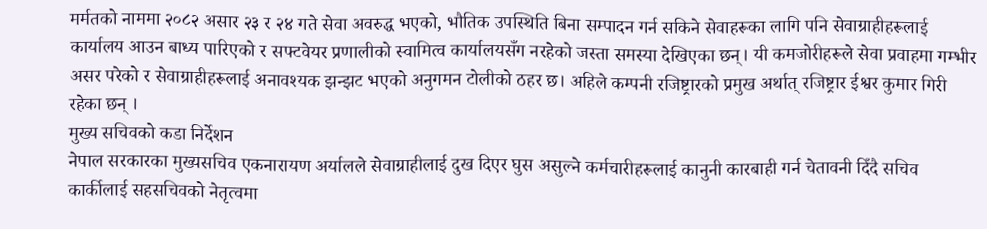मर्मतको नाममा २०८२ असार २३ र २४ गते सेवा अवरुद्ध भएको, भौतिक उपस्थिति बिना सम्पादन गर्न सकिने सेवाहरूका लागि पनि सेवाग्राहीहरूलाई कार्यालय आउन बाध्य पारिएको र सफ्टवेयर प्रणालीको स्वामित्व कार्यालयसँग नरहेको जस्ता समस्या देखिएका छन्। यी कमजोरीहरूले सेवा प्रवाहमा गम्भीर असर परेको र सेवाग्राहीहरूलाई अनावश्यक झन्झट भएको अनुगमन टोलीको ठहर छ। अहिले कम्पनी रजिष्ट्रारको प्रमुख अर्थात् रजिष्ट्रार ईश्वर कुमार गिरी रहेका छन् ।
मुख्य सचिवको कडा निर्देशन
नेपाल सरकारका मुख्यसचिव एकनारायण अर्यालले सेवाग्राहीलाई दुख दिएर घुस असुल्ने कर्मचारीहरूलाई कानुनी कारबाही गर्न चेतावनी दिँदै सचिव कार्कीलाई सहसचिवको नेतृत्वमा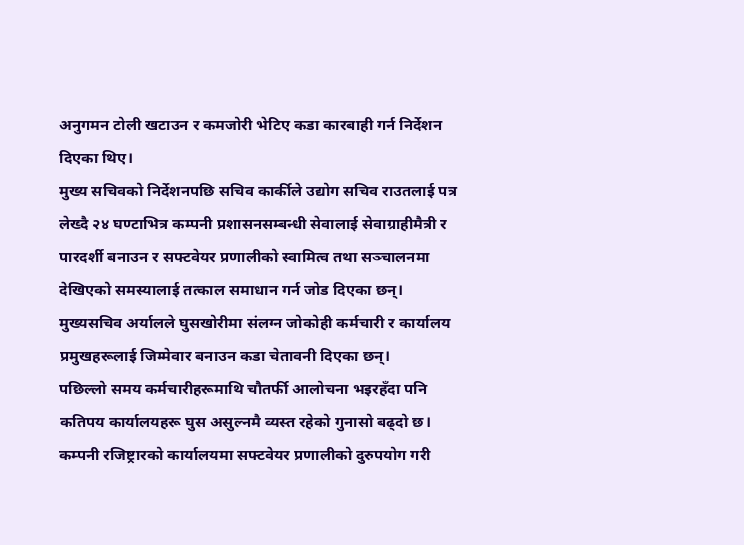अनुगमन टोली खटाउन र कमजोरी भेटिए कडा कारबाही गर्न निर्देशन दिएका थिए।
मुख्य सचिवको निर्देशनपछि सचिव कार्कीले उद्योग सचिव राउतलाई पत्र लेख्दै २४ घण्टाभित्र कम्पनी प्रशासनसम्बन्धी सेवालाई सेवाग्राहीमैत्री र पारदर्शी बनाउन र सफ्टवेयर प्रणालीको स्वामित्व तथा सञ्चालनमा देखिएको समस्यालाई तत्काल समाधान गर्न जोड दिएका छन्। मुख्यसचिव अर्यालले घुसखोरीमा संलग्न जोकोही कर्मचारी र कार्यालय प्रमुखहरूलाई जिम्मेवार बनाउन कडा चेतावनी दिएका छन्।
पछिल्लो समय कर्मचारीहरूमाथि चौतर्फी आलोचना भइरहँदा पनि कतिपय कार्यालयहरू घुस असुल्नमै व्यस्त रहेको गुनासो बढ्दो छ। कम्पनी रजिष्ट्रारको कार्यालयमा सफ्टवेयर प्रणालीको दुरुपयोग गरी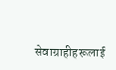सेवाग्राहीहरूलाई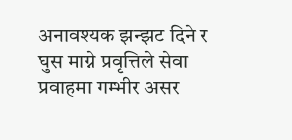अनावश्यक झन्झट दिने र घुस माग्ने प्रवृत्तिले सेवा प्रवाहमा गम्भीर असर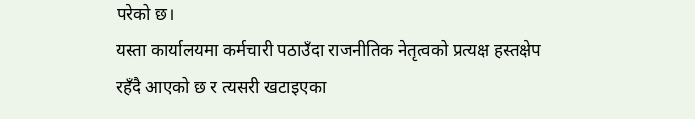परेको छ।
यस्ता कार्यालयमा कर्मचारी पठाउँदा राजनीतिक नेतृत्वको प्रत्यक्ष हस्तक्षेप रहँदै आएको छ र त्यसरी खटाइएका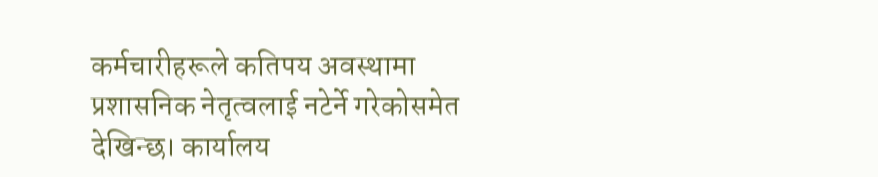कर्मचारीहरूले कतिपय अवस्थामा प्रशासनिक नेतृत्वलाई नटेर्ने गरेकोसमेत देखिन्छ। कार्यालय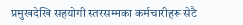प्रमुखदेखि सहयोगी स्तरसम्मका कर्मचारीहरू सेटै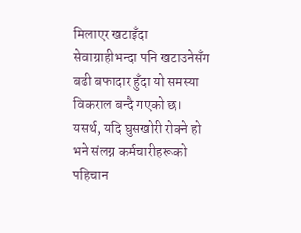मिलाएर खटाइँदा सेवाग्राहीभन्दा पनि खटाउनेसँग बढी बफादार हुँदा यो समस्या विकराल बन्दै गएको छ।
यसर्थ, यदि घुसखोरी रोक्ने हो भने संलग्न कर्मचारीहरूको पहिचान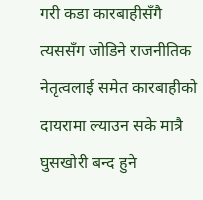गरी कडा कारबाहीसँगै त्यससँग जोडिने राजनीतिक नेतृत्वलाई समेत कारबाहीको दायरामा ल्याउन सके मात्रै घुसखोरी बन्द हुने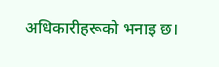अधिकारीहरूको भनाइ छ।